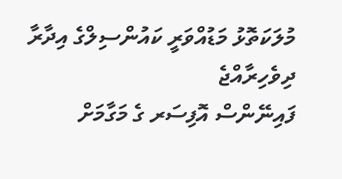މުލަކަތޮޅު މަޑުއްވަރީ ކައުންސިލްގެ އިދާރާ
ދިވެހިރާއްޖެ
ފައިނޭންސް އޮފިސަރ ގެ މަގާމަށް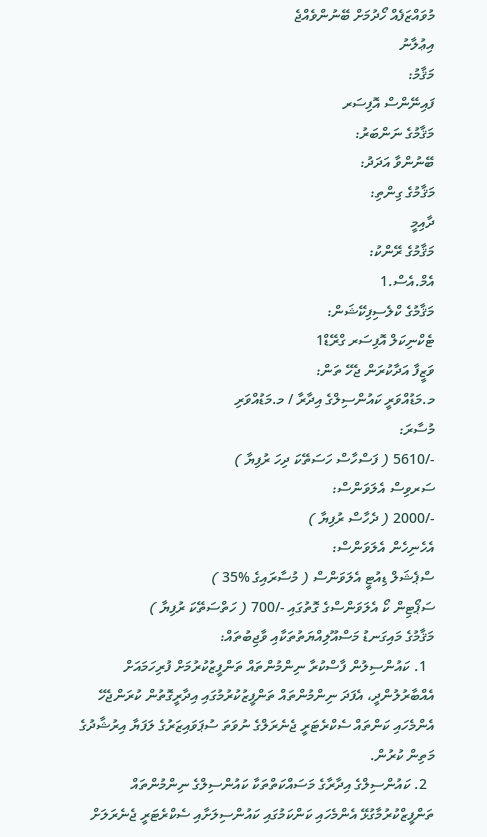މުވައްޒަފެއް ހޯދުމަށް ބޭނުންވެއްޖެ
އިޢުލާނު
މަޤާމު:
ފައިނޭންސް އޮފިސަރ
މަޤާމުގެ ނަންބަރު:
ބޭނުންވާ އަދަދު:
މަޤާމުގެ ގިންތި:
ދާއިމީ
މަޤާމުގެ ރޭންކު:
އެމް.އެސް.1
މަޤާމުގެ ކްލެސިފިކޭޝަން:
ޓެކްނިކަލް އޮފިސަރ ގްރޭޑް1
ވަޒީފާ އަދާކުރަން ޖެހޭ ތަން:
މ.މަޑުއްވަރީ ކައުންސިލްގެ އިދާރާ / މ.މަޑުއްވަރި
މުސާރަ:
-/5610 ( ފަސްހާސް ހަސަތޭކަ ދިހަ ރުފިޔާ )
ސަރވިސް އެލަވަންސް:
-/2000 ( ދެހާސް ރުފިޔާ )
އެހެނިހެން އެލަވަންސް:
ސްޕެޝަލް ޑިއުޓީ އެލަވަންސް ( މުސާރައިގެ %35 )
ސަޕޯޓިން ކޯ އެލަވަންސްގެ ގޮތުގައި -/700 ( ހަތްސަތޭކަ ރުފިޔާ )
މަޤާމުގެ މައިގަނޑު މަސްއޫލިއްޔަތުތަކާއި ވާޖިބުތައް:
  1. ކައުންސިލުން ފާސްކުރާ ނިންމުންތައް ތަންފީޒުކުރުމަށް ފުރިހަމައަށް އެއްބާރުލުންދީ، އެފަދަ ނިންމުންތައް ތަންފީޒުކުރުމުގައި އިދާރީގޮތުން ކުރަންޖެހޭ އެންމެހައި ކަންތައް ސެކްރެޓަރީ ޖެނެރަލްގެ ނުވަތަ ސުޕަވައިޒަރުގެ ލަފަޔާ އިރުޝާދުގެ މަތިން ކުރުން.
  2. ކައުންސިލްގެ އިދާރާގެ މަސައްކަތްތަކާ ކައުންސިލްގެ ނިންމުންތައް ތަންފީޒްކުރުމާގުޅޭ އެންމެހައި ކަންކަމުގައި ކައުންސިލަށާއި ސެކްރެޓަރީ ޖެނެރަލަށް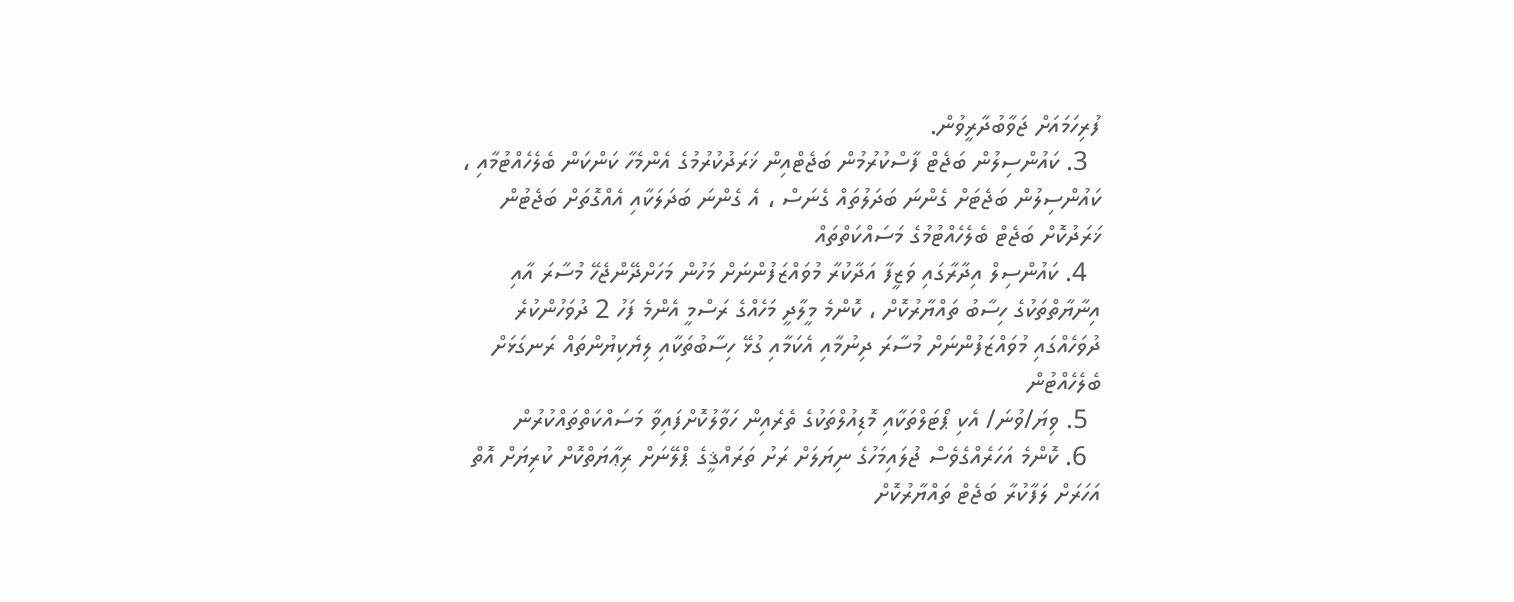ފުރިހަމައަށް ޖަވާބުދާރީވުން.
  3. ކައުންސިލުން ބަޖެޓް ފާސްކުރުމުން ބަޖެޓްއިން ޚަރަދުކުރުމުގެ އެންމެހާ ކަންކަން ބެލެހެއްޓުމާއި ، ކައުންސިލުން ބަޖެޓަށް ގެންނަ ބަދަލުތައް ގެނަސް ، އެ ގެންނަ ބަދަލަކާއި އެއްގޮތަށް ބަޖެޓުން ޚަރަދުކޮށް ބަޖެޓް ބެލެހެއްޓުމުގެ މަސައްކަތްތައް
  4. ކައުންސިލް އިދާރާގައި ވަޒީފާ އަދާކުރާ މުވައްޒަފުންނަށް މަހުން މަހަށްދޭންޖެހޭ މުސާރަ އާއި އިނާޔާތްތަކުގެ ހިސާބު ތައްޔާރުކޮށް ، ކޮންމެ މީލާދީ މަހެއްގެ ރަސްމީ އެންމެ ފަހު 2 ދުވަހުންކުރެ ދުވަހެއްގައި މުވައްޒަފުންނަށް މުސާރަ ދިނުމާއި އެކަމާއި ގުޅޭ ހިސާބުތަކާއި ލިޔެކިޔުންތައް ރަނގަޅަށް ބެލެހެއްޓުން
  5. ވިޔަ/ވުނަ/ އެކި ޕޯޓަލްތަކާއި މޮޑިއުލްތަކުގެ ތެރެއިން ހަވާލުކޮށްފައިވާ މަސައްކަތްތައްކުރުން
  6. ކޮންމެ އަހަރެއްގެވެސް ޖުލައިމަހުގެ ނިޔަލަށް ރަށު ތަރައްޤީގެ ޕްލޭނަށް ރިޢާޔަތްކޮށް ކުރިޔަށް އޮތް އަހަރަށް ލަފާކުރާ ބަޖެޓް ތައްޔާރުކޮށް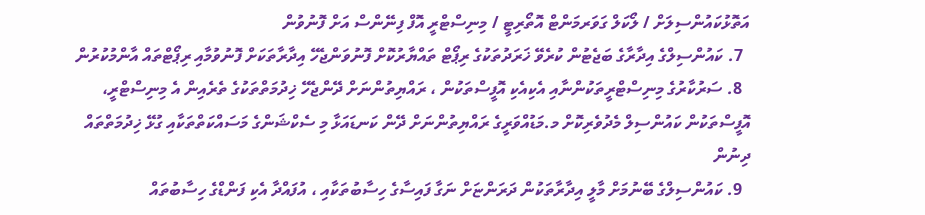އަތޮޅުކައުންސިލަށް / ލޯކަލް ގަވަރމަންޓް އޮތޯރިޓީ / މިނިސްޓްރީ އޮފް ފިނޭންސް އަށް ފޮނުވުން
  7. ކައުންސިލްގެ އިދާރާގެ ބަޖެޓުން ކުރެވޭ ޚަރަދުތަކުގެ ރިޕޯޓް ތައްޔާރުކޮށް ފޮނުވަންޖެހޭ އިދާރާތަކަށް ފޮނުވުމާއި ރިޕޯޓްތައް އާންމުކުރުން
  8. ސަރުކާރުގެ މިނިސްޓްރީތަކުންނާއި އެކިއެކި އޮފީސްތަކުން ، ރައްޔިތުންނަށް ދޭންޖެހޭ ޚިދުމަތްތަކުގެ ތެރެއިން އެ މިނިސްޓްރީ، އޮފީސްތަކުން ކައުންސިލް މެދުވެރިކޮށް މ.މަޑުއްވަރީގެ ރައްޔިތުންނަށް ދޭން ކަނޑައަޅާ މި ސެކްޝަންގެ މަސައްކަތްތަކާއި ގުޅޭ ޚިދުމަތްތައް ދިނުން
  9. ކައުންސިލްގެ ބޭނުމަށް މާލީ އިދާރާތަކުން ދަރަންޏަށް ނަގާ ފައިސާގެ ހިސާބުތަކާއި ، އުފައްދާ އެކި ފަންޑްގެ ހިސާބުތައް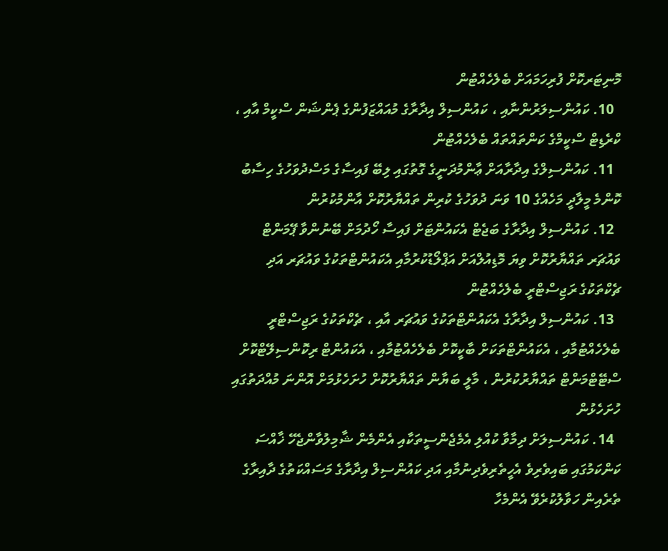މޮނިޓަރކޮށް ފުރިހަމައަށް ބެލެހެއްޓުން
  10. ކައުންސިލަރުންނާއި ، ކައުންސިލް އިދާރާގެ މުއައްޒަފުންގެ ޕެންޝަން ސްކީމް އާއި ، ކްރެޑިޓް ސްކީމްގެ ކަންތައްތައް ބެލެހެއްޓުން
  11. ކައުންސިލްގެ އިދާރާއަށް ޢާންމުދަނީގެ ގޮތުގައި ލިބޭ ފައިސާގެ މަސްދުވަހުގެ ހިސާބު ކޮންމެ މީލާދީ މަހެއްގެ 10 ވަނަ ދުވަހުގެ ކުރިން ތައްޔާރުކޮށް އާންމުކުރުން
  12. ކައުންސިލް އިދާރާގެ ބަޖެޓް އެކައުންޓަށް ފައިސާ ހޯދުމަށް ބޭނުންވާ ޕޭމަންޓް ވައުޗަރ ތައްޔާރުކޮށް ވިޔަ މޮޑިއުލްއަށް އަޕްލޯޑުކުރުމާއި އެކައުންޓްތަކުގެ ވައުޗަރ އަދި ޗެކްތަކުގެ ރަޖިސްޓްރީ ބެލެހެއްޓުން
  13. ކައުންސިލް އިދާރާގެ އެކައުންޓްތަކުގެ ވައުޗަރ އާއި ، ޗެކްތަކުގެ ރަޖިސްޓްރީ ބެލެހެއްޓުމާއި ، އެކައުންޓްތަކަށް ބާކީކޮށް ބެލެހެއްޓުމާއި ، އެކައުންޓް ރިކޮންސިލޭޓްކޮށް ސްޓޭޓްމަންޓް ތައްޔާރުކުރުން ، މާލީ ބަޔާން ތައްޔާރުކޮށް ހުށަހެޅުމަށް އޮންނަ މުއްދަތުގައި ހުށަހެޅުން
  14. ކައުންސިލަށް ދިމާވާ ކުއްލި އެމެޖެންސީތަކާއި އެންމެން ޝާމިލުވާންޖެހޭ ޚާއްސަ ކަންކަމުގައި ބައިވެރިވެ އެހީތެރިވެދިނުމާއި އަދި ކައުންސިލް އިދާރާގެ މަސައްކަތުގެ ދާއިރާގެ ތެރެއިން ހަވާލުކުރެވޭ އެންމެހާ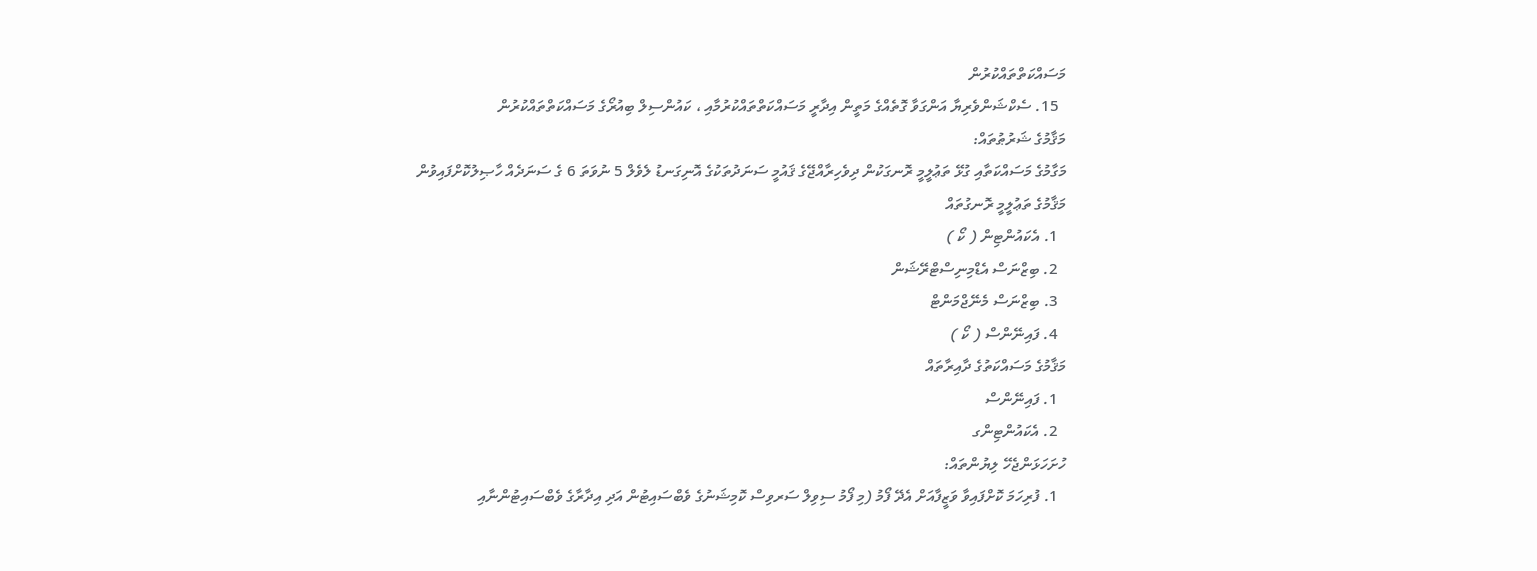މަސައްކަތްތައްކުރުން
  15. ސެކްޝަންވެރިޔާ އަންގަވާ ގޮތެއްގެ މަތީން އިދާރީ މަސައްކަތްތައްކުރުމާއި ، ކައުންސިލް ބިއުރޯގެ މަސައްކަތްތައްކުރުން
މަޤާމުގެ ޝަރުޠުތައް:
މަގާމުގެ މަސައްކަތާއި ގުޅޭ ތަޢުލީމީ ރޮނގަކުން ދިވެހިރާއްޖޭގެ ޤައުމީ ސަނަދުތަކުގެ އޮނިގަނޑު ލެވެލް 5 ނުވަތަ 6 ގެ ސަނަދެއް ހާޞިލުކޮށްފައިވުން
މަޤާމުގެ ތަޢުލީމީ ރޮނގުތައް
  1. އެކައުންޓިން ( ކޯ )
  2. ބިޒްނަސް އެޑްމިނިސްޓްރޭޝަން
  3. ބިޒްނަސް މެނޭޖްމަންޓް
  4. ފައިނޭންސް ( ކޯ )
މަޤާމުގެ މަސައްކަތުގެ ދާއިރާތައް
  1. ފައިނޭންސް
  2. އެކައުންޓިންގ
ހުށަހަޅަންޖެހޭ ލިޔުންތައް:
  1. ފުރިހަމަ ކޮށްފައިވާ ވަޒީފާއަށް އެދޭ ފޯމު (މި ފޯމު ސިވިލް ސަރވިސް ކޮމިޝަނުގެ ވެބްސައިޓުން އަދި އިދާރާގެ ވެބްސައިޓުންނާއި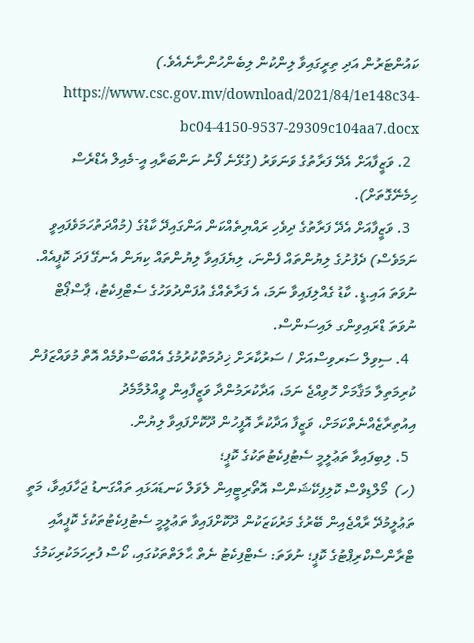ކައުންޓަރުން އަދި ތިރީގައިވާ ލިންކުން ލިބެންހުންނާނެއެވެ.)  https://www.csc.gov.mv/download/2021/84/1e148c34-bc04-4150-9537-29309c104aa7.docx
  2. ވަޒީފާއަށް އެދޭ ފަރާތުގެ ވަނަވަރު (ގުޅޭނެ ފޯނު ނަންބަރާއި އީ-މެއިލް އެޑްރެސް ހިމެނޭގޮތަށް).
  3. ވަޒީފާއަށް އެދޭ ފަރާތުގެ ދިވެހި ރައްޔިތެއްކަން އަންގައިދޭ ކާޑުގެ (މުއްދަތުހަމަވެފައިވީ ނަމަވެސް) ދެފުށުގެ ލިޔުންތައް ފެންނަ، ލިޔެފައިވާ ލިޔުންތައް ކިޔަން އެނގޭ ފަދަ ކޮޕީއެއް. ނުވަތަ އައި.ޑީ. ކާޑު ގެއްލިފައިވާ ނަމަ، އެ ފަރާތެއްގެ އުފަންދުވަހުގެ ސެޓްފިކެޓު، ޕާސްޕޯޓް ނުވަތަ ޑްރައިވިންގ ލައިސަންސް.
  4. ސިވިލް ސަރވިސްއަށް / ސަރުކާރަށް ޚިދުމަތްކުރުމުގެ އެއްބަސްވުމެއް އޮތް މުވައްޒަފުން ކުރިމަތިލާ މަޤާމަށް ހޮވިއްޖެ ނަމަ، އަދާކުރަމުންދާ ވަޒީފާއިން ވީއްލުމާމެދު އިއުތިރާޒެއްނެތްކަމަށް، ވަޒީފާ އަދާކުރާ އޮފީހުން ދޫކޮށްފައިވާ ލިޔުން.
  5. ލިބިފައިވާ ތަޢުލީމީ ސެޓުފިކެޓުތަކުގެ ކޮޕީ؛
(ހ)  މޯލްޑިވްސް ކޮލިފިކޭޝަންސް އޮތޯރިޓީއިން ލެވަލް ކަނޑައަޅައި ތައްގަނޑު ޖަހާފައިވާ، މަތީ ތަޢުލީމުދޭ ރާއްޖެއިން ބޭރުގެ މަރުކަޒަކުން ދޫކޮށްފައިވާ ތަޢުލީމީ ސެޓުފިކެޓުތަކުގެ ކޮޕީއާއި ޓްރާންސްކްރިޕްޓުގެ ކޮޕީ؛ ނުވަތަ: ސެޓްފިކެޓު ނެތް ޙާލަތްތަކުގައި، ކޯސް ފުރިހަމަކުރިކަމުގެ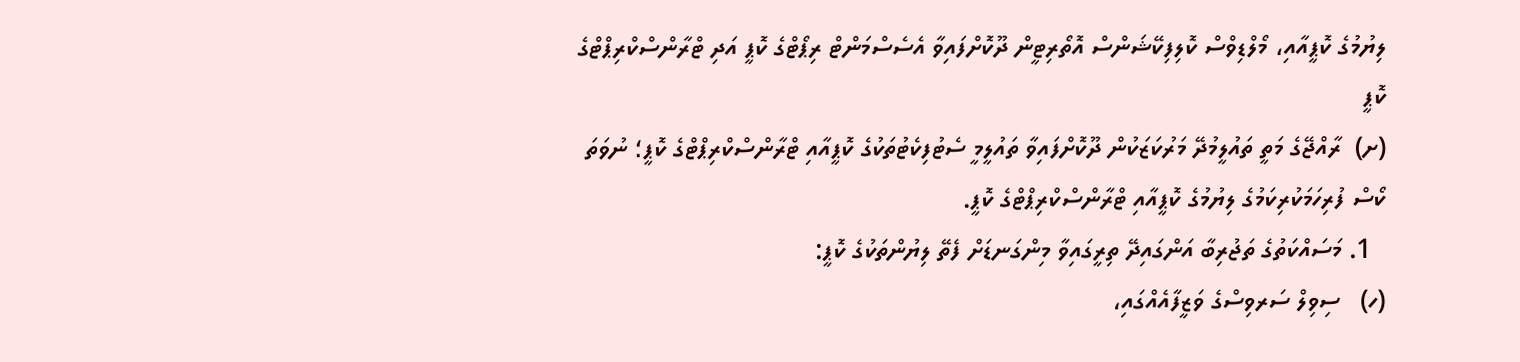ލިޔުމުގެ ކޮޕީއާއި، މޯލްޑިވްސް ކޮލިފިކޭޝަންސް އޮތޯރިޓީން ދޫކޮށްފައިވާ އެސެސްމަންޓް ރިޕޯޓްގެ ކޮޕީ އަދި ޓްރާންސްކްރިޕްޓްގެ ކޮޕީ
(ށ)  ރާއްޖޭގެ މަތީ ތައުލީމުދޭ މަރުކަޒަކުން ދޫކޮށްފައިވާ ތައުލީމީ ސެޓުފިކެޓުތަކުގެ ކޮޕީއާއި ޓްރާންސްކްރިޕްޓްގެ ކޮޕީ؛ ނުވަތަ ކޯސް ފުރިހަމަކުރިކަމުގެ ލިޔުމުގެ ކޮޕީއާއި ޓްރާންސްކްރިޕްޓްގެ ކޮޕީ.
  1. މަސައްކަތުގެ ތަޖުރިބާ އަންގައިދޭ ތިރީގައިވާ މިންގަނޑަށް ފެތޭ ލިޔުންތަކުގެ ކޮޕީ:
(ހ)   ސިވިލް ސަރވިސްގެ ވަޒީފާއެއްގައި،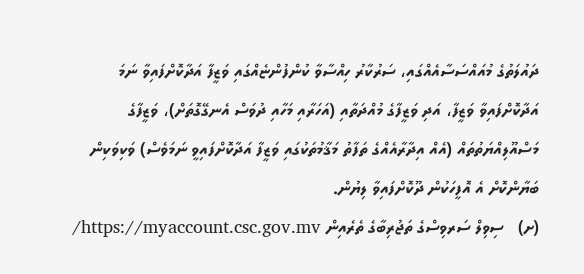ދައުލަތުގެ މުއައްސަސާއެއްގައި، ސަރުކާރު ހިއްސާވާ ކުންފުންޏެއްގައި ވަޒީފާ އަދާކޮށްފައިވާ ނަމަ އަދާކޮށްފައިވާ ވަޒީފާ، އަދި ވަޒީފާގެ މުއްދަތާއި (އަހަރާއި މަހާއި ދުވަސް އެނގޭގޮތަށް)، ވަޒީފާގެ މަސްއޫލިއްޔަތުތައް (އެއް އިދާރާއެއްގެ ތަފާތު މަޤާމުތަކުގައި ވަޒީފާ އަދާކޮށްފައިވީ ނަމަވެސް) ވަކިވަކިން ބަޔާންކޮށް އެ އޮފީހަކުން ދޫކޮށްފައިވާ ލިޔުން.
(ށ)   ސިވިލް ސަރވިސްގެ ތަޖުރިބާގެ ތެރެއިން https://myaccount.csc.gov.mv/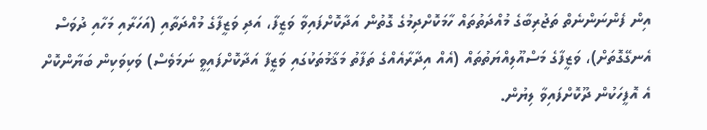އިން ފެންނަންނެތް ތަޖުރިބާގެ މުއްދަތުތައް ހާމަކޮށްދިމުގެ ގޮތުން އަދާކޮށްފައިވާ ވަޒީފާ، އަދި ވަޒީފާގެ މުއްދަތާއި (އަހަރާއި މަހާއި ދުވަސް އެނގޭގޮތަށް)، ވަޒީފާގެ މަސްއޫލިއްޔަތުތައް (އެއް އިދާރާއެއްގެ ތަފާތު މަޤާމުތަކުގައި ވަޒީފާ އަދާކޮށްފައިވީ ނަމަވެސް) ވަކިވަކިން ބަޔާންކޮށް އެ އޮފީހަކުން ދޫކޮށްފައިވާ ލިޔުން.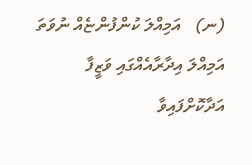(ނ)   އަމިއްލަ ކުންފުންޏެއް ނުވަތަ އަމިއްލަ އިދާރާއެއްގައި ވަޒީފާ އަދާކޮށްފައިވާ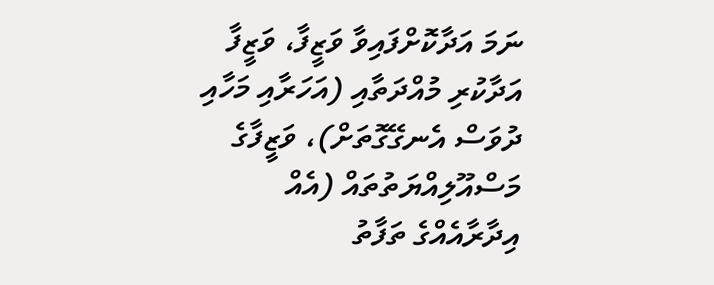ނަމަ އަދާކޮށްފައިވާ ވަޒީފާ، ވަޒީފާ އަދާކުރި މުއްދަތާއި (އަހަރާއި މަހާއި ދުވަސް އެނގޭގޮތަށް)، ވަޒީފާގެ މަސްއޫލިއްޔަތުތައް (އެއް އިދާރާއެއްގެ ތަފާތު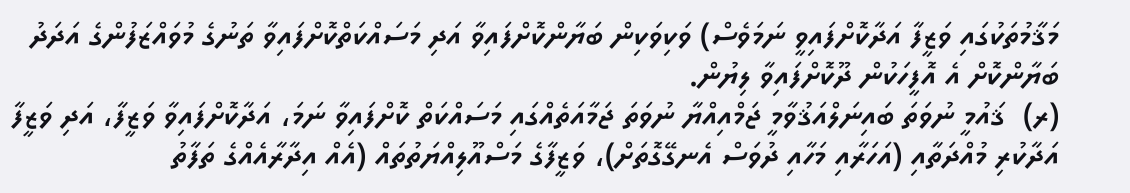މަޤާމުތަކުގައި ވަޒީފާ އަދާކޮށްފައިވީ ނަމަވެސް) ވަކިވަކިން ބަޔާންކޮށްފައިވާ އަދި މަސައްކަތްކޮށްފައިވާ ތަނުގެ މުވައްޒަފުންގެ އަދަދު ބަޔާންކޮށް އެ އޮފީހަކުން ދޫކޮށްފައިވާ ލިޔުން.
(ރ)  ޤައުމީ ނުވަތަ ބައިނަލްއަޤުވާމީ ޖަމްއިއްޔާ ނުވަތަ ޖަމާއަތެއްގައި މަސައްކަތް ކޮށްފައިވާ ނަމަ، އަދާކޮށްފައިވާ ވަޒީފާ، އަދި ވަޒީފާ އަދާކުރި މުއްދަތާއި (އަހަރާއި މަހާއި ދުވަސް އެނގޭގޮތަށް)، ވަޒީފާގެ މަސްއޫލިއްޔަތުތައް (އެއް އިދާރާއެއްގެ ތަފާތު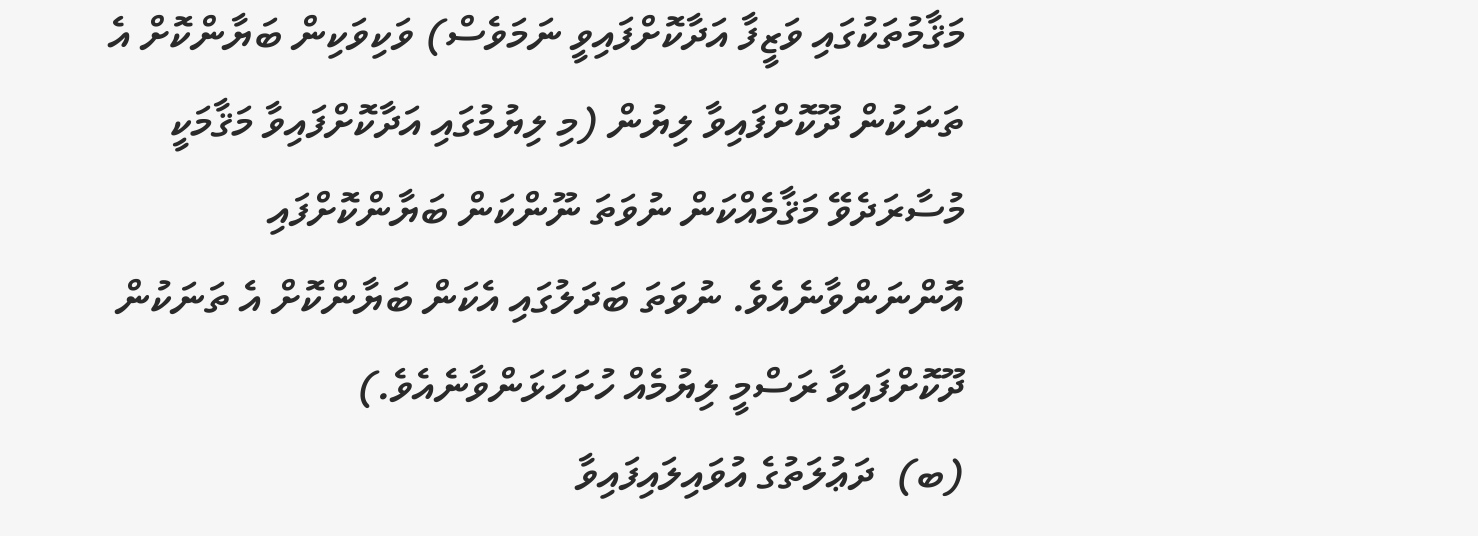މަޤާމުތަކުގައި ވަޒީފާ އަދާކޮށްފައިވީ ނަމަވެސް) ވަކިވަކިން ބަޔާންކޮށް އެ ތަނަކުން ދޫކޮށްފައިވާ ލިޔުން (މި ލިޔުމުގައި އަދާކޮށްފައިވާ މަޤާމަކީ މުސާރަދެވޭ މަޤާމެއްކަން ނުވަތަ ނޫންކަން ބަޔާންކޮށްފައި އޮންނަންވާނެއެވެ. ނުވަތަ ބަދަލުގައި އެކަން ބަޔާންކޮށް އެ ތަނަކުން ދޫކޮށްފައިވާ ރަސްމީ ލިޔުމެއް ހުށަހަޅަންވާނެއެވެ.)
(ބ)  ދަޢުލަތުގެ އުވައިލައިފައިވާ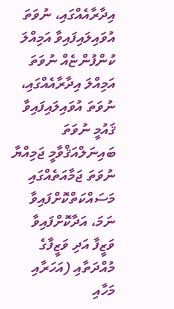އިދާރާއެއްގައި، ނުވަތަ އުވައިލައިފައިވާ އަމިއްލަ ކުންފުންޏެއް ނުވަތަ އަމިއްލަ އިދާރާއެއްގައި، ނުވަތަ އުވައިލައިފައިވާ ޤައުމީ ނުވަތަ ބައިނަލްއަޤްވާމީ ޖަމިއްޔާ ނުވަތަ ޖަމާއަތެއްގައި މަސައްކަތްކޮށްފައިވާ ނަމަ، އަދާކޮށްފައިވާ ވަޒީފާ އަދި ވަޒީފާގެ މުއްދަތާއި (އަހަރާއި މަހާއި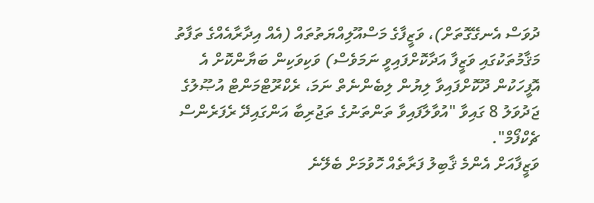ދުވަސް އެނގޭގޮތަށް)، ވަޒީފާގެ މަސްއޫލިއްޔަތުތައް (އެއް އިދާރާއެއްގެ ތަފާތު މަޤާމުތަކުގައި ވަޒީފާ އަދާކޮށްފައިވީ ނަމަވެސް) ވަކިވަކިން ބަޔާންކޮށް އެ އޮފީހަކުން ދޫކޮށްފައިވާ ލިޔުން ލިބެންނެތް ނަމަ، ރެކްރޫޓްމަންޓް އުޞޫލުގެ ޖަދުވަލު 8 ގައިވާ "އުވާލާފައިވާ ތަންތަނުގެ ތަޖުރިބާ އަންގައިދޭ ރެފަރެންސް ޗެކްފޯމް".
ވަޒީފާއަށް އެންމެ ޤާބިލު ފަރާތެއް ހޮވުމަށް ބެލޭނެ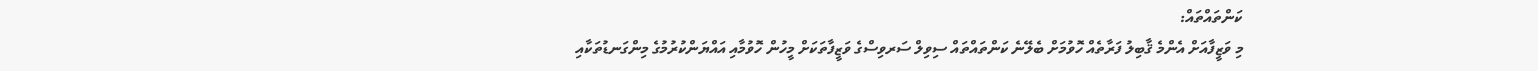ކަންތައްތައް:
މި ވަޒީފާއަށް އެންމެ ޤާބިލު ފަރާތެއް ހޮވުމަށް ބެލޭނެ ކަންތައްތައް ސިވިލް ސަރވިސްގެ ވަޒީފާތަކަށް މީހުން ހޮވުމާއި އައްޔަންކުރުމުގެ މިންގަނޑުތަކާއި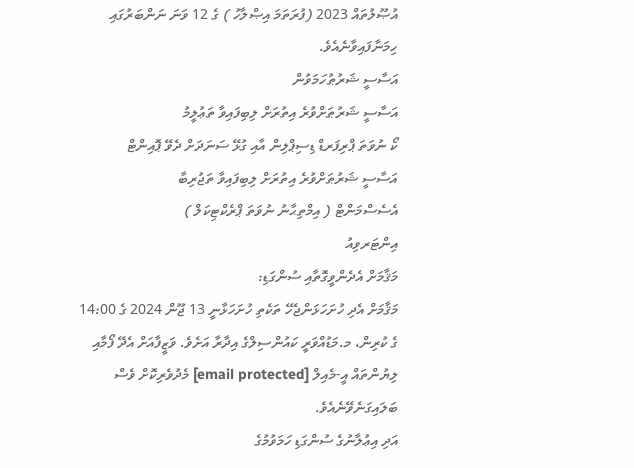އުޞޫލުތައް 2023 (ފުރަތަމަ އިޞްލާހު ) ގެ 12 ވަނަ ނަންބަރުގައި ހިމަނާފައިވާނެއެވެ.
އަސާސީ ޝަރުޠުހަމަވުން
އަސާސީ ޝަރުޠަށްވުރެ އިތުރަށް ލިބިފައިވާ ތަޢުލީމު
ކޯ ނުވަތަ ޕްރިފަރޑް ޑިސިޕްލިން އާއި ގުޅޭ ސަނަދަށް ދެވޭ ޕޮއިންޓް
އަސާސީ ޝަރުޠަށްވުރެ އިތުރަށް ލިބިފައިވާ ތަޖުރިބާ
އެސެސްމަންޓް ( އިމްތިޙާނު ނުވަތަ ޕްރެކްޓިކަލް )
އިންޓަރވިއު
މަޤާމަށް އެދެންވީގޮތާއި ސުންގަޑި:
މަޤާމަށް އެދި ހުށަހަޅަންޖެހޭ ތަކެތި ހުށަހަޅާނީ 13 ޖޫން 2024 ގެ 14:00 ގެ ކުރިން، މ.މަޑުއްވަރީ ކައުންސިލްގެ އިދާރާ އަށެވެ. ވަޒީފާއަށް އެދޭ ފޯމާއި ލިޔުންތައް އީ-މެއިލް [email protected] މެދުވެރިކޮށް ވެސް ބަލައިގަނެވޭނެއެވެ.
އަދި އިޢުލާނުގެ ސުންގަޑި ހަމަވުމުގެ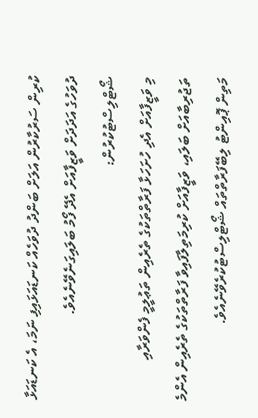ކުރިން ސަރުކާރުން އަލަށް ބަންދު ދުވަހެއް ކަނޑައަޅައިފި ނަމަ، އެ ކަނޑައަޅާ ދުވަހުގެ އަދަދަށް ވަޒީފާއަށް އެދޭ ފޯމު ބަލައިގަނެވޭނެއެވެ.
ޝޯޓްލިސްޓުކުރުން:
މި ވަޒީފާއަށް އެދި ހުށަހަޅާ ފަރާތްތަކުގެ ތެރެއިން ތަޢުލީމީ ފެންވަރާއި ތަޖުރިބާއަށް ބަލައި، ވަޒީފާއަށް ކުރިމަތިލާފައިވާ ފަރާތްތަކުގެ ތެރެއިން އެންމެ މަތިން ޕޮއިންޓު ލިބޭފަރާތްތައް ޝޯޓްލިސްޓުކުރެވޭނެއެވެ.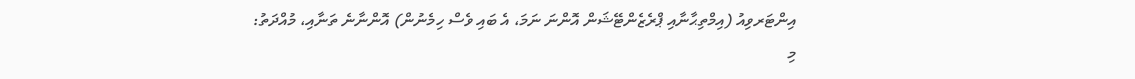އިންޓަރވިއު (އިމްތިޙާނާއި ޕްރެޒެންޓޭޝަން އޮންނަ ނަމަ، އެ ބައި ވެސް ހިމެނުން) އޮންނާނެ ތަނާއި، މުއްދަތު:
މި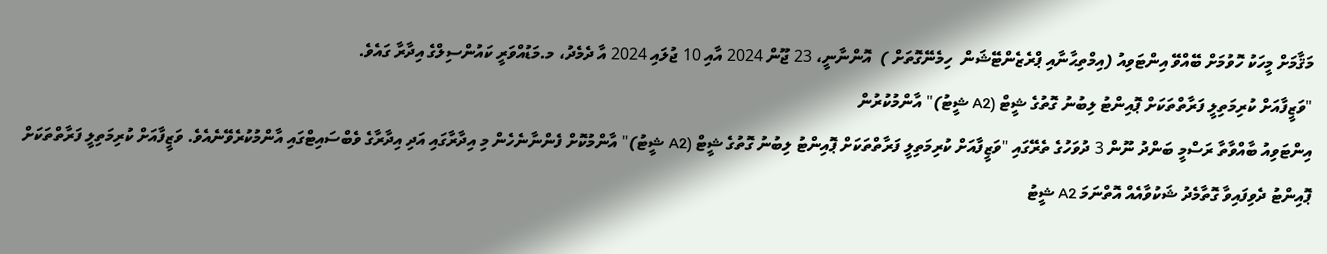މަޤާމަށް މީހަކު ހޮވުމަށް ބޭއްވޭ އިންޓަވިއު (އިމްތިޙާނާއި ޕްރެޒެންޓޭޝަން  ހިމެނޭގޮތަށް )  އޮންނާނީ، 23 ޖޫން 2024 އާއި 10 ޖުލައި 2024 އާ ދެމެދު، މ.މަޑުއްވަރީ ކައުންސިލްގެ އިދާރާ ގައެވެ.
"ވަޒީފާއަށް ކުރިމަތިލީ ފަރާތްތަކަށް ޕޮއިންޓު ލިބުނު ގޮތުގެ ޝީޓް (A2 ޝީޓު)" އާންމުކުރުން
އިންޓަވިއު ބާއްވާތާ ރަސްމީ ބަންދު ނޫން 3 ދުވަހުގެ ތެރޭގައި "ވަޒީފާއަށް ކުރިމަތިލީ ފަރާތްތަކަށް ޕޮއިންޓު ލިބުނު ގޮތުގެ ޝީޓް (A2 ޝީޓު)" އާންމުކޮށް ފެންނާނެހެން މި އިދާރާގައި އަދި އިދާރާގެ ވެބްސައިޓްގައި އާންމުކުރެވޭނެއެވެ. ވަޒީފާއަށް ކުރިމަތިލީ ފަރާތްތަކަށް ޕޮއިންޓު ދެވިފައިވާ ގޮތާމެދު ޝަކުވާއެއް އޮތްނަމަ A2 ޝީޓު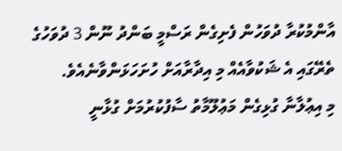އާންމުކުރާ ދުވަހުން ފެށިގެން ރަސްމީ ބަންދު ނޫން 3 ދުވަހުގެ ތެރޭގައި އެ ޝަކުވާއެއް މި އިދާރާއަށް ހުށަހަޅަންވާނެއެވެ.
މި އިޢުލާނާ ގުޅިގެން މަޢުލޫމާތު ސާފުކުރުމަށް ގުޅާނީ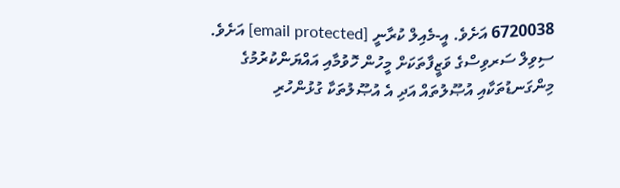6720038 އަށެވެ. އީ-މެއިލް ކުރާނީ [email protected] އަށެވެ.
ސިވިލް ސަރވިސްގެ ވަޒީފާތަކަށް މީހުން ހޮވުމާއި އައްޔަންކުރުމުގެ މިންގަނޑުތަކާއި އުޞޫލުތައް އަދި އެ އުޞޫލުތަކާ ގުޅުންހުރި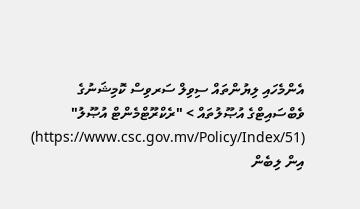އެންމެހައި ލިޔުންތައް ސިވިލް ސަރވިސް ކޮމިޝަނުގެ ވެބްސައިޓްގެ އުޞޫލުތައް > "ރެކްރޫޓްމެންޓް އުޞޫލު" (https://www.csc.gov.mv/Policy/Index/51) އިން ލިބެން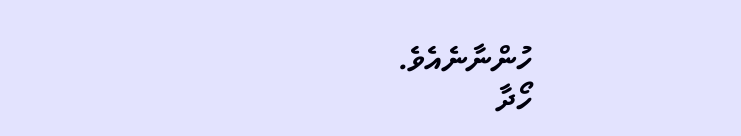ހުންނާނެއެވެ.
ހޯދާ